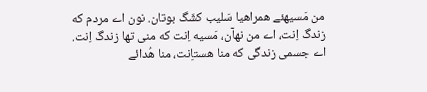من مَسیهئے همراهیا سَلیب کشّگ بوتان. نون اے مردم که زندگ اِنت، اے من نهآن، مَسیه اِنت که منی تها زندگ اِنت. اے جسمی زندگی که منا هستاِنت، منا هُدائے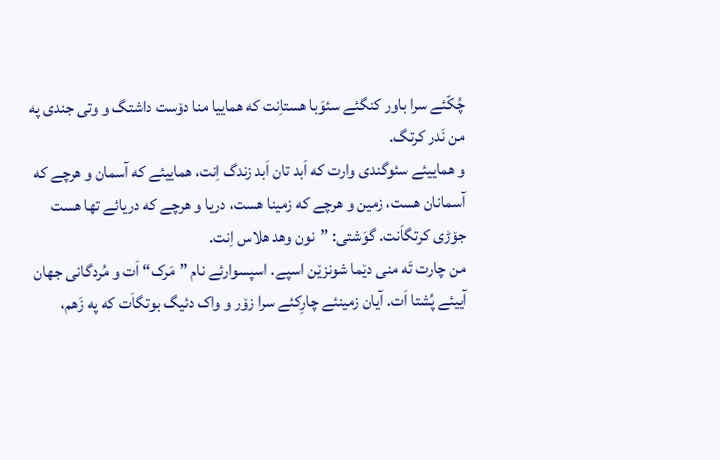چُکّئے سرا باور کنگئے سئوَبا هستاِنت که هماییا منا دۆست داشتگ و وتی جندی په من نَدر کرتگ.
و هماییئے سئوگندی وارت که اَبد تان اَبد زندگ اِنت، هماییئے که آسمان و هرچے که آسمانان هست، زمین و هرچے که زمینا هست، دریا و هرچے که دریائے تها هست جۆڑی کرتگاَنت. گوَشتی: ”نون وهد هلاس اِنت.
من چارت تَه منی دێما شونزێن اسپے. اسپسوارئے نام ”مَرک“ اَت و مُردگانی جهان آییئے پُشتا اَت. آیان زمینئے چارِکئے سرا زۆر و واک دئیگ بوتگاَت که په زَهم،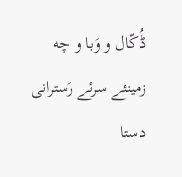ڈُکّال و وَبا و چه زمینئے سرئے رَسترانی دستا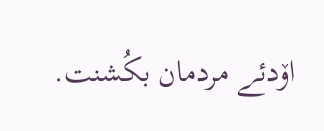اۆدئے مردمان بکُشنت.